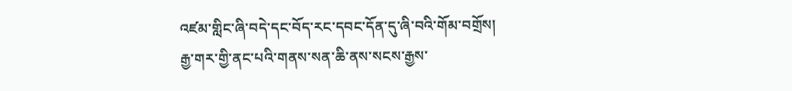འཛམ་གླིང་ཞི་བདེ་དང་བོད་རང་དབང་དོན་དུ་ཞི་བའི་གོམ་བགྲོས།
རྒྱ་གར་གྱི་ནང་པའི་གནས་སན་ཆི་ནས་སངས་རྒྱས་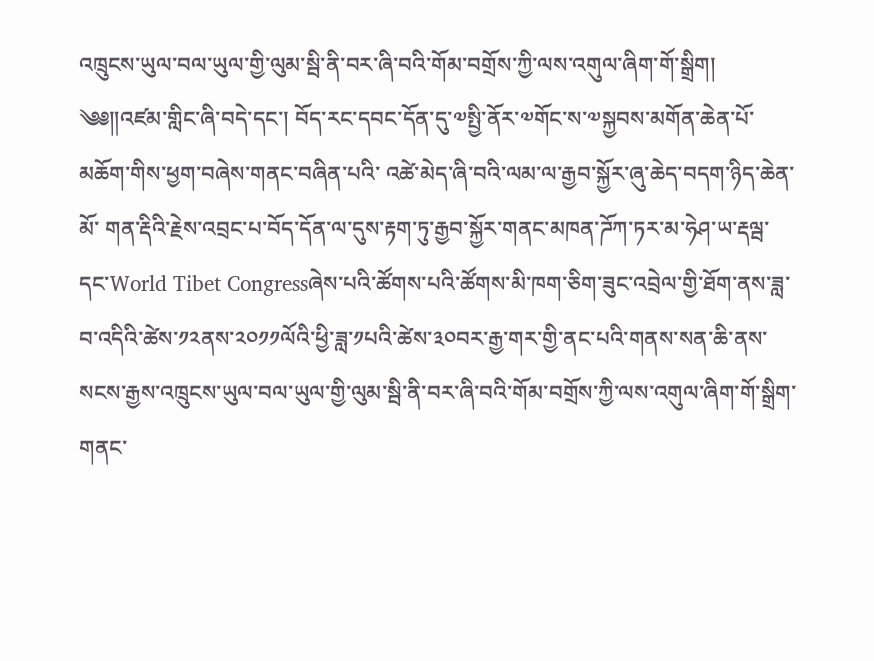འཁྲུངས་ཡུལ་བལ་ཡུལ་གྱི་ལུམ་སྦི་ནི་བར་ཞི་བའི་གོམ་བགྲོས་ཀྱི་ལས་འགུལ་ཞིག་གོ་སྒྲིག།
༄༅༎འཛམ་གླིང་ཞི་བདེ་དང་། བོད་རང་དབང་དོན་དུ་༧སྤྱི་ནོར་༧གོང་ས་༧སྐྱབས་མགོན་ཆེན་པོ་མཆོག་གིས་ཕྱག་བཞེས་གནང་བཞིན་པའི་ འཚེ་མེད་ཞི་བའི་ལམ་ལ་རྒྱབ་སྐྱོར་ཞུ་ཆེད་བདག་ཉིད་ཆེན་མོ་ གན་རྡིའི་རྗེས་འབྲང་པ་བོད་དོན་ལ་དུས་རྟག་ཏུ་རྒྱབ་སྐྱོར་གནང་མཁན་ཌོཀ་ཏར་མ་ཧེཤ་ཡ་རྡལྦ་དང་World Tibet Congressཞེས་པའི་ཚོགས་པའི་ཚོགས་མི་ཁག་ཅིག་ཟུང་འབྲེལ་གྱི་ཐོག་ནས་ཟླ་བ་འདིའི་ཚེས་༡༢ནས་༢༠༡༡ལོའི་ཕྱི་ཟླ་༡པའི་ཚེས་༣༠བར་རྒྱ་གར་གྱི་ནང་པའི་གནས་སན་ཆི་ནས་སངས་རྒྱས་འཁྲུངས་ཡུལ་བལ་ཡུལ་གྱི་ལུམ་སྦི་ནི་བར་ཞི་བའི་གོམ་བགྲོས་ཀྱི་ལས་འགུལ་ཞིག་གོ་སྒྲིག་གནང་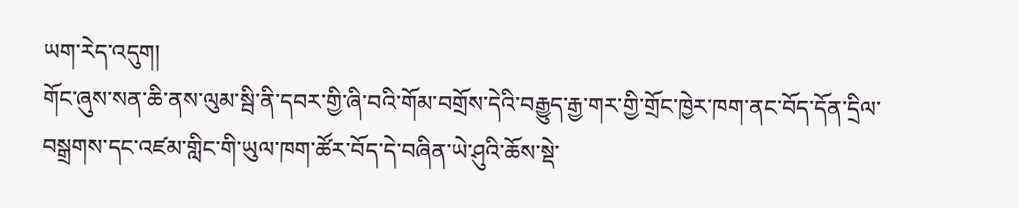ཡག་རེད་འདུག།
གོང་ཞུས་སན་ཆི་ནས་ལུམ་སྦི་ནི་དབར་གྱི་ཞི་བའི་གོམ་བགྲོས་དེའི་བརྒྱུད་རྒྱ་གར་གྱི་གྲོང་ཁྱེར་ཁག་ནང་བོད་དོན་དྲིལ་བསྒྲགས་དང་འཛམ་གླིང་གི་ཡུལ་ཁག་ཚོར་བོད་དེ་བཞིན་ཡེ་ཤུའི་ཆོས་སྡེ་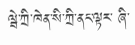ལྦེ་ཀྲི་ཁེན་སི་ཀྲི་ནང་ལྟར་ ཞི་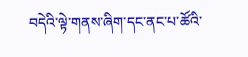བདེའི་ལྟེ་གནས་ཞིག་དང་ནང་པ་ཚོའི་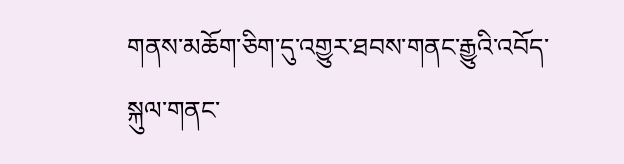གནས་མཆོག་ཅིག་དུ་འགྱུར་ཐབས་གནང་རྒྱུའི་འབོད་སྐུལ་གནང་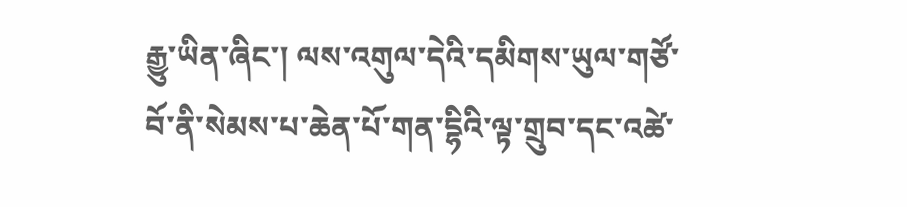རྒྱུ་ཡིན་ཞིང་། ལས་འགུལ་དེའི་དམིགས་ཡུལ་གཙོ་བོ་ནི་སེམས་པ་ཆེན་པོ་གན་དྷིའི་ལྟ་གྲུབ་དང་འཚེ་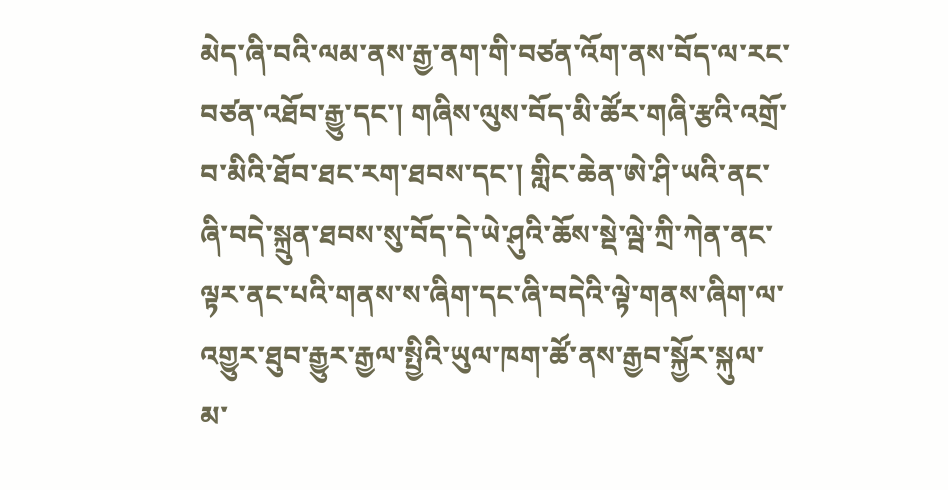མེད་ཞི་བའི་ལམ་ནས་རྒྱ་ནག་གི་བཙན་འོག་ནས་བོད་ལ་རང་བཙན་འཐོབ་རྒྱུ་དང་། གཞིས་ལུས་བོད་མི་ཚོར་གཞི་རྩའི་འགྲོ་བ་མིའི་ཐོབ་ཐང་རག་ཐབས་དང་། གླིང་ཆེན་ཨེ་ཤི་ཡའི་ནང་ཞི་བདེ་སྐྲུན་ཐབས་སུ་བོད་དེ་ཡེ་ཤུའི་ཆོས་སྡེ་ལྦེ་ཀྲི་ཀེན་ནང་ལྟར་ནང་པའི་གནས་ས་ཞིག་དང་ཞི་བདེའི་ལྟེ་གནས་ཞིག་ལ་འགྱུར་ཐུབ་རྒྱུར་རྒྱལ་སྤྱིའི་ཡུལ་ཁག་ཚོ་ནས་རྒྱབ་སྐྱོར་སྐུལ་མ་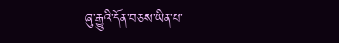ཞུ་རྒྱུའི་དོན་བཅས་ཡིན་པ་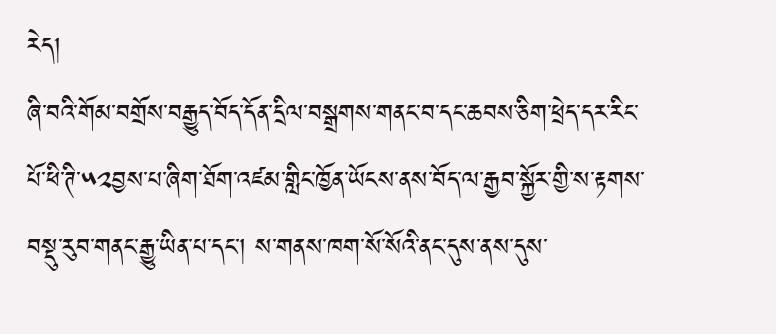རེད།
ཞི་བའི་གོམ་བགྲོས་བརྒྱུད་བོད་དོན་དྲིལ་བསྒྲགས་གནང་བ་དང་ཆབས་ཅིག་ཕྲེད་དར་རིང་པོ་ཕི་ཊི་༥༢བྱས་པ་ཞིག་ཐོག་འཛམ་གླིང་ཁྱོན་ཡོངས་ནས་བོད་ལ་རྒྱབ་སྐྱོར་གྱི་ས་རྟགས་བསྡུ་རུབ་གནང་རྒྱུ་ཡིན་པ་དང་། ས་གནས་ཁག་སོ་སོའི་ནང་དུས་ནས་དུས་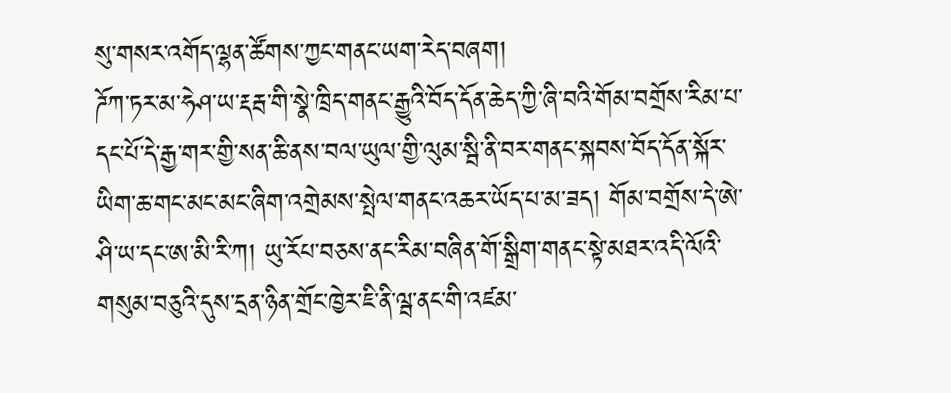སུ་གསར་འགོད་ལྷན་ཚོགས་ཀྱང་གནང་ཡག་རེད་བཞག།
ཌོཀ་ཏར་མ་ཧེཤ་ཡ་རྡརྦ་གི་སྣེ་ཁྲིད་གནང་རྒྱུའི་བོད་དོན་ཆེད་ཀྱི་ཞི་བའི་གོམ་བགྲོས་རིམ་པ་དང་པོ་དེ་རྒྱ་གར་གྱི་སན་ཆི་ནས་བལ་ཡུལ་གྱི་ལུམ་སྦི་ནི་བར་གནང་སྐབས་བོད་དོན་སྐོར་ཡིག་ཆ་གང་མང་མང་ཞིག་འགྲེམས་སྤེལ་གནང་འཆར་ཡོད་པ་མ་ཟད། གོམ་བགྲོས་དེ་ཨེ་ཤི་ཡ་དང་ཨ་མི་རི་ཀ། ཡུ་རོཔ་བཅས་ནང་རིམ་བཞིན་གོ་སྒྲིག་གནང་སྟེ་མཐར་འདི་ལོའི་གསུམ་བཅུའི་དུས་དྲན་ཉིན་གྲོང་ཁྱེར་ཇི་ནི་ལྦ་ནང་གི་འཛམ་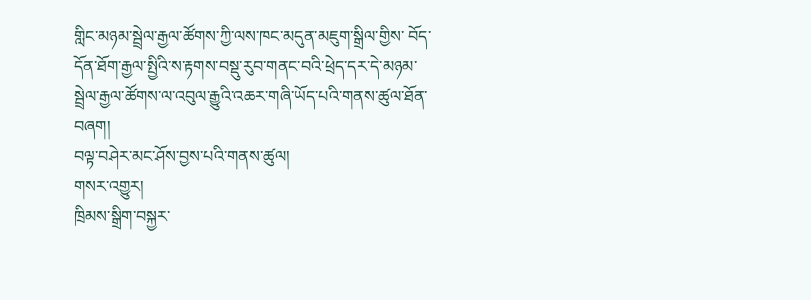གླིང་མཉམ་སྦྲེལ་རྒྱལ་ཚོགས་ཀྱི་ལས་ཁང་མདུན་མཇུག་སྒྲིལ་གྱིས་ བོད་དོན་ཐོག་རྒྱལ་སྤྱིའི་ས་རྟགས་བསྡུ་རུབ་གནང་བའི་ཕྲེད་དར་དེ་མཉམ་སྦྲེལ་རྒྱལ་ཚོགས་ལ་འབུལ་རྒྱུའི་འཆར་གཞི་ཡོད་པའི་གནས་ཚུལ་ཐོན་བཞག།
བལྟ་བཤེར་མང་ཤོས་བྱས་པའི་གནས་ཚུལ།
གསར་འགྱུར།
ཁྲིམས་སྒྲིག་བསྐྱར་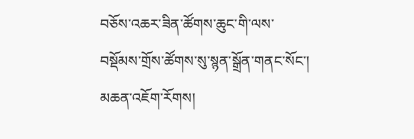བཅོས་འཆར་ཟིན་ཚོགས་ཆུང་གི་ལས་བསྡོམས་གྲོས་ཚོགས་སུ་སྙན་སྒྲོན་གནང་སོང་།
མཆན་འཇོག་རོགས།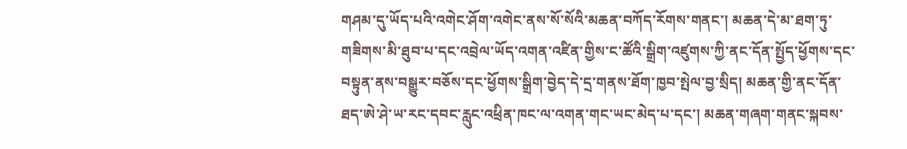གཤམ་དུ་ཡོད་པའི་འགེང་ཤོག་འགེང་ནས་སོ་སོའི་མཆན་བཀོད་རོགས་གནང་། མཆན་དེ་མ་ཐག་ཏུ་གཟིགས་མི་ཐུབ་པ་དང་འབྲེལ་ཡོད་འགན་འཛིན་གྱིས་ང་ཚོའི་སྒྲིག་འཛུགས་ཀྱི་ནང་དོན་སྤྱོད་ཕྱོགས་དང་བསྟུན་ནས་བསྒྱུར་བཅོས་དང་ཕྱོགས་སྒྲིག་བྱེད་དེ་དྲ་གནས་ཐོག་ཁྱབ་སྤེལ་བྱ་སྲིད། མཆན་གྱི་ནང་དོན་ཐད་ཨེ་ཤེ་ཡ་རང་དབང་རླུང་འཕྲིན་ཁང་ལ་འགན་གང་ཡང་མེད་པ་དང་། མཆན་གཞག་གནང་སྐབས་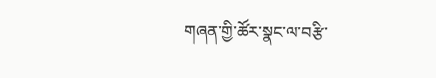གཞན་གྱི་ཚོར་སྣང་ལ་བརྩི་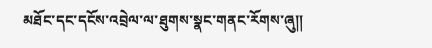མཐོང་དང་དངོས་འབྲེལ་ལ་ཐུགས་སྣང་གནང་རོགས་ཞུ༎